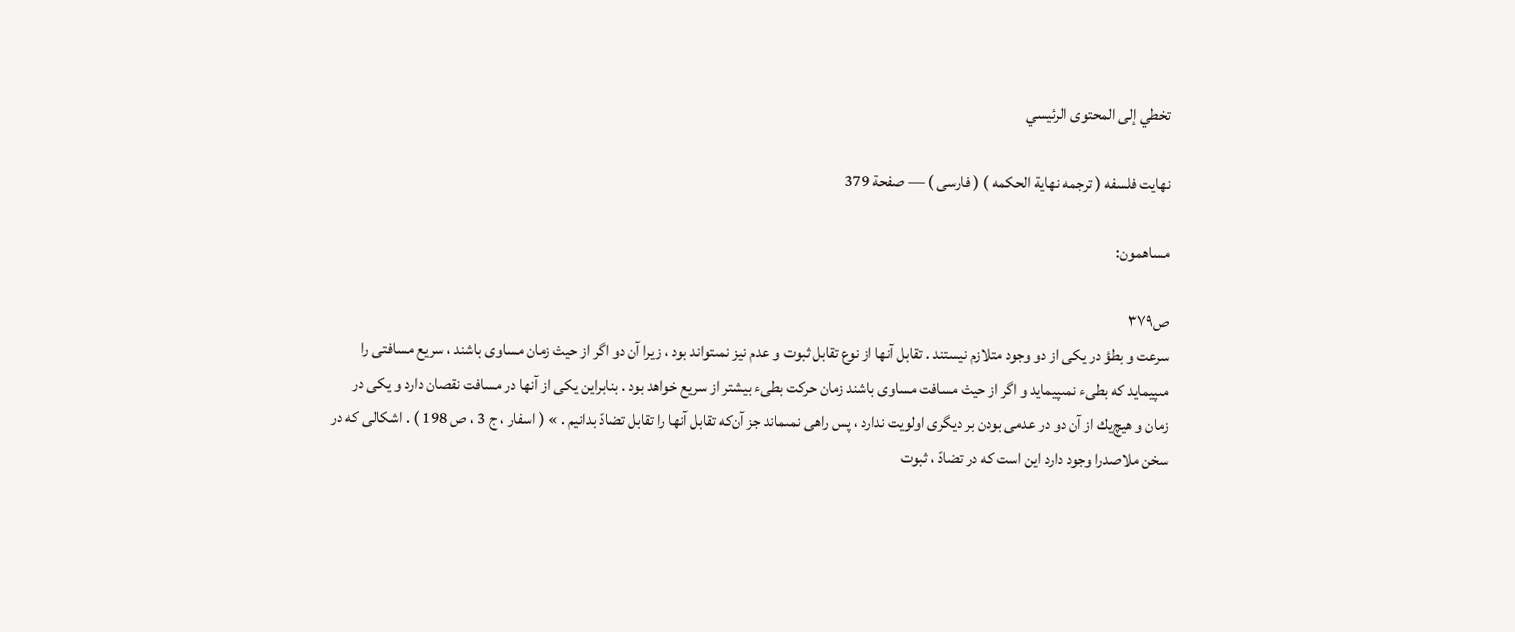تخطي إلى المحتوى الرئيسي

نهايت فلسفه ( ترجمه نهاية الحكمه ) ( فارسى ) — صفحة 379

مساهمون:

ص٣٧٩
سرعت و بطؤ در يكى از دو وجود متلازم نيستند . تقابل آنها از نوع تقابل ثبوت و عدم نيز نمىتواند بود ، زيرا آن دو اگر از حيث زمان مساوى باشند ، سريع مسافتى را مىپيمايد كه بطىء نمىپيمايد و اگر از حيث مسافت مساوى باشند زمان حركت بطىء بيشتر از سريع خواهد بود . بنابراين يكى از آنها در مسافت نقصان دارد و يكى در زمان و هيچ‌يك از آن دو در عدمى بودن بر ديگرى اولويت ندارد ، پس راهى نمىماند جز آن‌كه تقابل آنها را تقابل تضادّ بدانيم . » ( اسفار ، ج 3 ، ص 198 ) . اشكالى كه در سخن ملاصدرا وجود دارد اين است كه در تضادّ ، ثبوت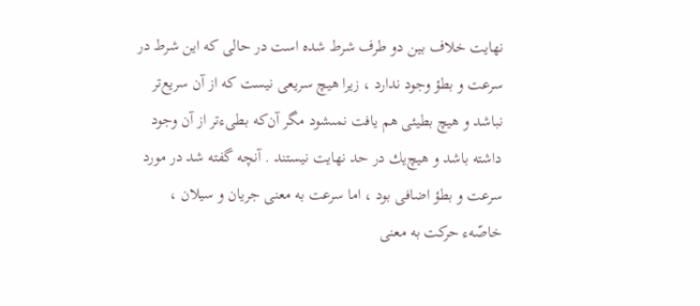نهايت خلاف بين دو طرف شرط شده است در حالى كه اين شرط در سرعت و بطؤ وجود ندارد ، زيرا هيچ سريعى نيست كه از آن سريع‌تر نباشد و هيچ بطيئى هم يافت نمىشود مگر آن‌كه بطىءتر از آن وجود داشته باشد و هيچ‌يك در حد نهايت نيستند . آنچه گفته شد در مورد سرعت و بطؤ اضافى بود ، اما سرعت به معنى جريان و سيلان ، خاصّهء حركت به معنى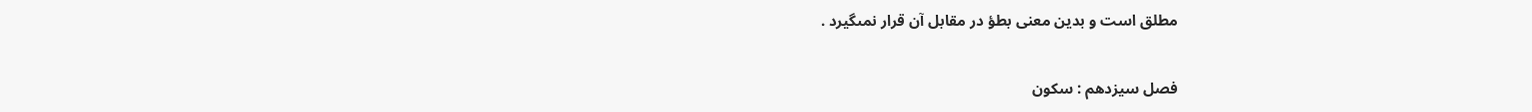مطلق است و بدين معنى بطؤ در مقابل آن قرار نمىگيرد .

فصل سيزدهم : سكون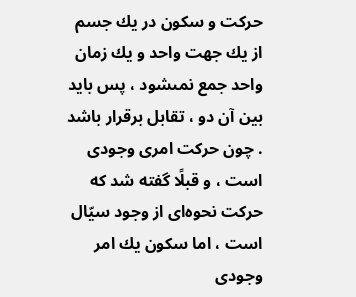حركت و سكون در يك جسم از يك جهت واحد و يك زمان واحد جمع نمىشود ، پس بايد بين آن دو ، تقابل برقرار باشد . چون حركت امرى وجودى است ، و قبلًا گفته شد كه حركت نحوه‌اى از وجود سيّال است ، اما سكون يك امر وجودى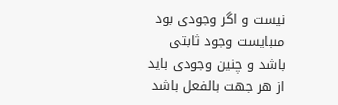نيست و اگر وجودى بود مىبايست وجود ثابتى باشد و چنين وجودى بايد از هر جهت بالفعل باشد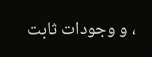، و وجودات ثابت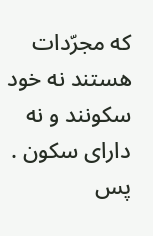كه مجرّدات هستند نه خود سكونند و نه داراى سكون . پس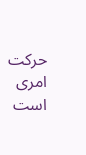حركت امرى است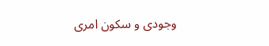وجودى و سكون امرى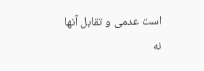است عدمى و تقابل آنها نه